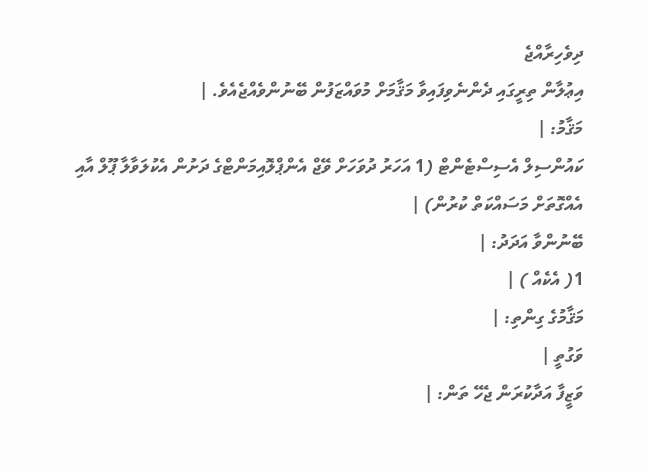ދިވެހިރާއްޖެ
އިޢުލާން ތިރީގައި ދެންނެވިފައިވާ މަޤާމަށް މުވައްޒަފުން ބޭނުންވެއްޖެއެވެ. |
މަޤާމު: |
ކައުންސިލް އެސިސްޓެންޓް (1 އަހަރު ދުވަހަށް ވޭޖް އެންޕްލޮއިމަންޓްގެ ދަށުން އެކުލަވާލާ ޕޫލް އާއި އެއްގޮތަށް މަސައްކަތް ކުރުން) |
ބޭނުންވާ އަދަދު: |
1( އެކެއް ) |
މަޤާމުގެ ގިންތި: |
ވަގުތީ |
ވަޒީފާ އަދާކުރަން ޖެހޭ ތަން: |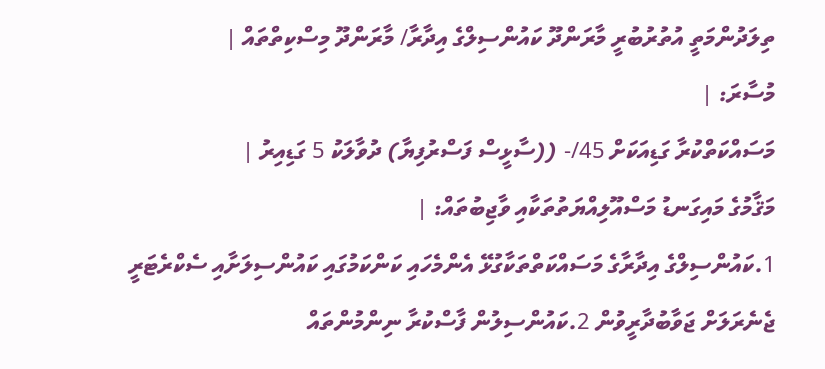ތިލަދުންމަތީ އުތުރުބުރީ މާރަންދޫ ކައުންސިލްގެ އިދާރާ/ މާރަންދޫ މިސްކިތްތައް |
މުސާރަ: |
މަސައްކަތްކުރާ ގަޑިއަކަށް 45/- ((ސާޅީސް ފަސްރުފިޔާ) ދުވާލަކު 5 ގަޑިއިރު |
މަޤާމުގެ މައިގަނޑު މަސްއޫލިއްޔަތުތަކާއި ވާޖިބުތައް: |
1.ކައުންސިލްގެ އިދާރާގެ މަސައްކަތްތަކާގުޅޭ އެންމެހައި ކަންކަމުގައި ކައުންސިލަށާއި ސެކްރެޓަރީ ޖެނެރަލަށް ޖަވާބުދާރީވުން 2.ކައުންސިލުން ފާސްކުރާ ނިންމުންތައް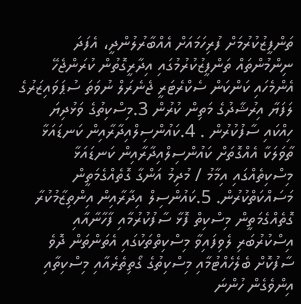ތަންފީޒުކުރުމަށް ފުރިހަމައަށް އެއްބާރުލުންދީ، އެފަދަ ނިންމުންތައް ތަންފީޒުކުރުމުގައި އިދާރީގޮތުން ކުރަންޖެހޭ އެންމެހައި ކަންކަން ސެކްރެޓަރީ ޖެނެރަލް ނުވަތަ ސުޕަވައިޒަރުގެ ލަފަޔާ އިރުޝާދުގެ މަތިން ކުރުން 3.މިސްކިތުގެ ވަޅުދިޔަ ހިއްކައި ސާފުކުރުން . 4.ކައުންސިލްއިދާރާއިން ކަނޑައަޅާ ތާވަލަކާ އެއްގޮތަށް ކައުންސިލްއިދާރާއިން ކަނޑައަޅާ މިސްކިތެއްގައި އިމާމު / މުދިމު އަންގާ ގޮތެއްގެމަތީން މަސައްކަތްކުރުން. 5.ކައުންސިލް އިދާރާއިން އިންތިޒާމުކުރާ ގޮތެއްގެމަތީން މިސްކިތް ފޮޅާ ސާފުކުރުމާއި ފާހާނާއާއި އިސްކުރުބަރި ލެވިފައިވާ މިސްކިތްތަކުގައި އެތަންތަން ދޮވެ ސާފުކޮށް ބެލެހެއްޓުމާއި މިސްކިތުގެ ގޯތިތެރެއާއި މިސްކިތާއި އިންވެގެން ހުންނަ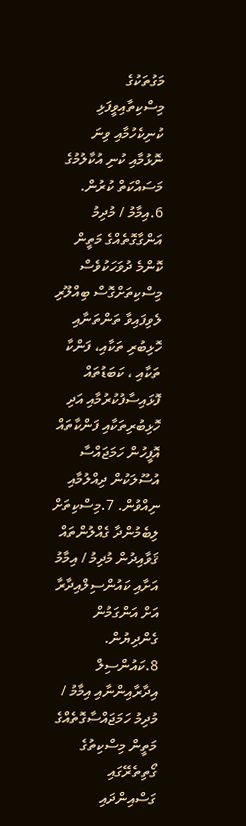މަގުތަކުގެ މިސްކިތާއިވީފަޅި ކުނިކެހުމާއި ވިނަ ނޮޅުމާއި ކުނި އުކާލުމުގެ މަސައްކަތް ކުރުން. 6.އިމާމު / މުދިމު އަންގާގޮތެއްގެ މަތީން ކޮންމެ ދުވަހަކުވެސް މިސްކިތަށްގޮސް ބިއްލޫރި ލެވިފައިވާ ތަންތަނާއި ހޮޅިބުރި ތަކާއި، ފަންކާ ތަކާއި ، ކަބަޑުތައް ފޮޅައިސާފުކުރުމާއި އަދި ހޮޅިބުރިތަކާއި ފަންކާތައް އޮފީހުން ހަމަޖައްސާ އުސޫލަކުން ދިއްލުމާއި ނިއްވުން. 7.މިސްކިތަށް ލިބެމުންދާ ގެއްލުންތައް ޤަވާއިދުން މުދިމު / އިމާމު އަށާއި ކައުންސިލްއިދާރާ އަށް އަންގަމުން ގެންދިޔުން. 8.ކައުންސިލް އިދާރާއިންނާއި އިމާމު / މުދިމު ހަމަޖައްސާގޮތެއްގެ މަތީން މިސްކިތުގެ ގޯތިތެރޭގައި ގަސްއިންދައި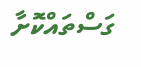ގަސްތައްކޮށާ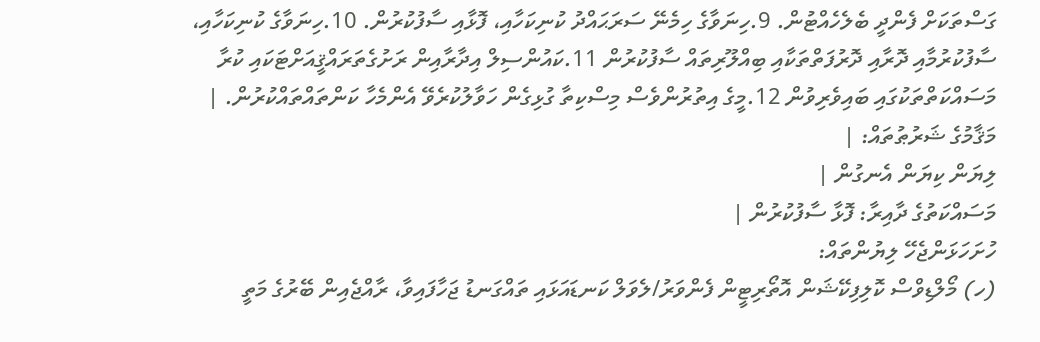ގަސްތަކަށް ފެންދީ ބެލެހެއްޓުން. 9.ހިނަވާގެ ހިމެނޭ ސަރަޙައްދު ކުނިކަހާއި، ފޮޅާއި ސާފުކުރުން. 10.ހިނަވާގެ ކުނިކަހާއި، ސާފުކުރުމާއި ދޮރާއި ދޮރުފަތްތަކާއި ބިއްލޫރިތައް ސާފުކުރުން 11.ކައުންސިލް އިދާރާއިން ރަށުގެތަރައްޤީއަށްޓަކައި ކުރާ މަސައްކަތްތަކުގައި ބައިވެރިވުން 12.މީގެ އިތުރުންވެސް މިސްކިތާ ގުޅިގެން ހަވާލުކުރެވޭ އެންމެހާ ކަންތައްތައްކުރުން. |
މަޤާމުގެ ޝަރުޠުތައް: |
ލިޔަން ކިޔަން އެނގުން |
މަސައްކަތުގެ ދާއިރާ: ފޮޅާ ސާފުކުރުން |
ހުށަހަޅަންޖެހޭ ލިޔުންތައް:
(ހ) މޯލްޑިވްސް ކޮލިފިކޭޝަން އޮތޯރިޓީން ފެންވަރު/ލެވަލް ކަނޑައަޅައި ތައްގަނޑު ޖަހާފައިވާ، ރާއްޖެއިން ބޭރުގެ މަތީ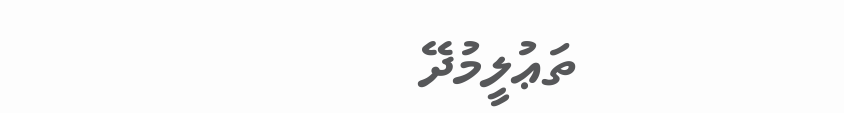ތަޢުލީމުދޭ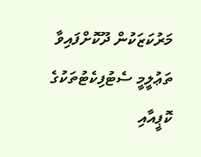މަރުކަޒަކުން ދޫކޮށްފައިވާ ތަޢުލީމީ ސެޓުފިކެޓުތަކުގެ ކޮޕީއާއި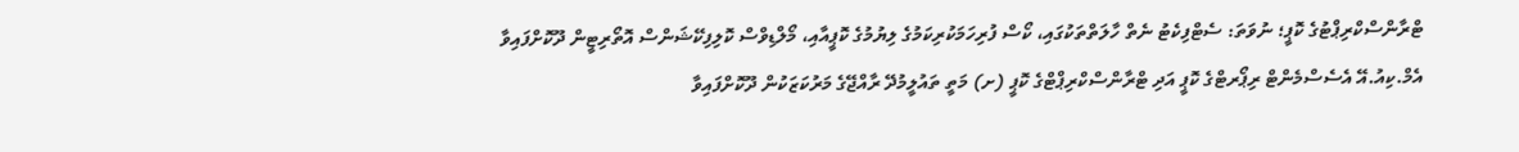ޓްރާންސްކްރިޕްޓުގެ ކޮޕީ؛ ނުވަތަ: ސެޓްފިކެޓު ނެތް ހާލަތްތަކުގައި، ކޯސް ފުރިހަމަކުރިކަމުގެ ލިޔުމުގެ ކޮޕީއާއި، މޯލްޑިވްސް ކޮލިފިކޭޝަންސް އޮތޯރިޓީން ދޫކޮށްފައިވާ އެމް.ކިއު.އޭ އެސެސްމެންޓް ރިޕޯރޓްގެ ކޮޕީ އަދި ޓްރާންސްކްރިޕްޓްގެ ކޮޕީ (ށ) މަތީ ތައުލީމުދޭ ރާއްޖޭގެ މަރުކަޒަކުން ދޫކޮށްފައިވާ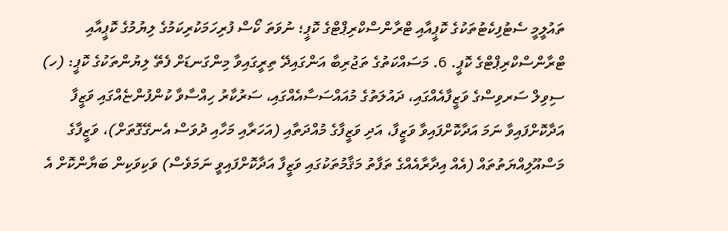ތައުލީމީ ސެޓުފިކެޓުތަކުގެ ކޮޕީއާއި ޓްރާންސްކްރިޕްޓްގެ ކޮޕީ؛ ނުވަތަ ކޯސް ފުރިހަމަކުރިކަމުގެ ލިޔުމުގެ ކޮޕީއާއި ޓްރާންސްކްރިޕްޓްގެ ކޮޕީ. 6. މަސައްކަތުގެ ތަޖުރިބާ އަންގައިދޭ ތިރީގައިވާ މިންގަނޑަށް ފެތޭ ލިޔުންތަކުގެ ކޮޕީ: (ހ) ސިވިލް ސަރވިސްގެ ވަޒީފާއެއްގައި، ދައުލަތުގެ މުއައްސަސާއެއްގައި، ސަރުކާރު ހިއްސާވާ ކުންފުންޏެއްގައި ވަޒީފާ އަދާކޮށްފައިވާ ނަމަ އަދާކޮށްފައިވާ ވަޒީފާ، އަދި ވަޒީފާގެ މުއްދަތާއި (އަހަރާއި މަހާއި ދުވަސް އެނގޭގޮތަށް)، ވަޒީފާގެ މަސްއޫލިއްޔަތުތައް (އެއް އިދާރާއެއްގެ ތަފާތު މަޤާމުތަކުގައި ވަޒީފާ އަދާކޮށްފައިވީ ނަމަވެސް) ވަކިވަކިން ބަޔާންކޮށް އެ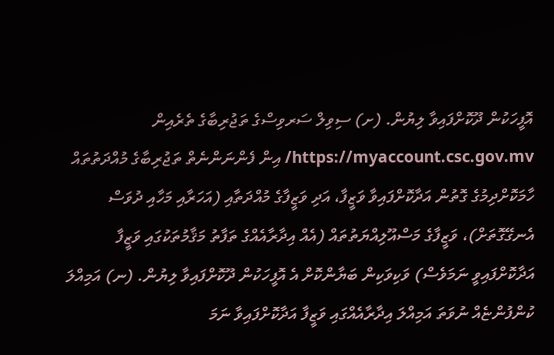އޮފީހަކުން ދޫކޮށްފައިވާ ލިޔުން. (ށ) ސިވިލް ސަރވިސްގެ ތަޖުރިބާގެ ތެރެއިން https://myaccount.csc.gov.mv/ އިން ފެންނަންނެތް ތަޖުރިބާގެ މުއްދަތުތައް ހާމަކޮށްދިމުގެ ގޮތުން އަދާކޮށްފައިވާ ވަޒީފާ، އަދި ވަޒީފާގެ މުއްދަތާއި (އަހަރާއި މަހާއި ދުވަސް އެނގޭގޮތަށް)، ވަޒީފާގެ މަސްއޫލިއްޔަތުތައް (އެއް އިދާރާއެއްގެ ތަފާތު މަޤާމުތަކުގައި ވަޒީފާ އަދާކޮށްފައިވީ ނަމަވެސް) ވަކިވަކިން ބަޔާންކޮށް އެ އޮފީހަކުން ދޫކޮށްފައިވާ ލިޔުން. (ނ) އަމިއްލަ ކުންފުންޏެއް ނުވަތަ އަމިއްލަ އިދާރާއެއްގައި ވަޒީފާ އަދާކޮށްފައިވާ ނަމަ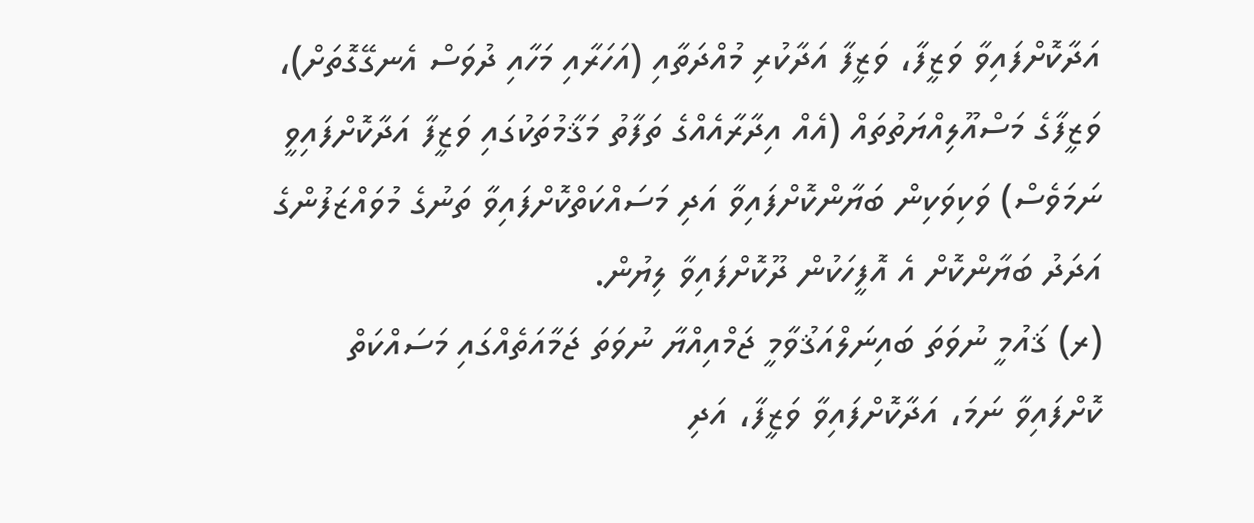އަދާކޮށްފައިވާ ވަޒީފާ، ވަޒީފާ އަދާކުރި މުއްދަތާއި (އަހަރާއި މަހާއި ދުވަސް އެނގޭގޮތަށް)، ވަޒީފާގެ މަސްއޫލިއްޔަތުތައް (އެއް އިދާރާއެއްގެ ތަފާތު މަޤާމުތަކުގައި ވަޒީފާ އަދާކޮށްފައިވީ ނަމަވެސް) ވަކިވަކިން ބަޔާންކޮށްފައިވާ އަދި މަސައްކަތްކޮށްފައިވާ ތަނުގެ މުވައްޒަފުންގެ އަދަދު ބަޔާންކޮށް އެ އޮފީހަކުން ދޫކޮށްފައިވާ ލިޔުން.
(ރ) ޤައުމީ ނުވަތަ ބައިނަލްއަޤުވާމީ ޖަމްއިއްޔާ ނުވަތަ ޖަމާއަތެއްގައި މަސައްކަތް ކޮށްފައިވާ ނަމަ، އަދާކޮށްފައިވާ ވަޒީފާ، އަދި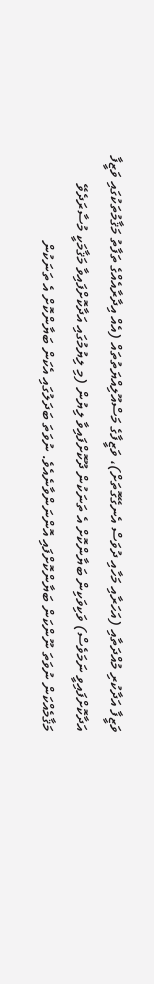ވަޒީފާ އަދާކުރި މުއްދަތާއި (އަހަރާއި މަހާއި ދުވަސް އެނގޭގޮތަށް)، ވަޒީފާގެ މަސްއޫލިއްޔަތުތައް (އެއް އިދާރާއެއްގެ ތަފާތު މަޤާމުތަކުގައި ވަޒީފާ އަދާކޮށްފައިވީ ނަމަވެސް) ވަކިވަކިން ބަޔާންކޮށް އެ ތަނަކުން ދޫކޮށްފައިވާ ލިޔުން (މި ލިޔުމުގައި އަދާކޮށްފައިވާ މަޤާމަކީ މުސާރަދެވޭ މަޤާމެއްކަން ނުވަތަ ނޫންކަން ބަޔާންކޮށްފައި އޮންނަންވާނެއެވެ. ނުވަތަ ބަދަލުގައި އެކަން ބަޔާންކޮށް އެ ތަނަކުން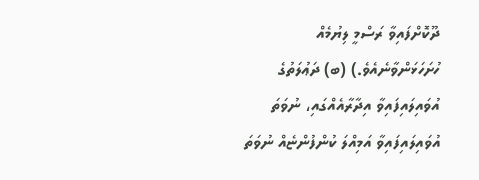ދޫކޮށްފައިވާ ރަސްމީ ލިޔުމެއް ހުށަހަޅަންވާނެއެވެ.) (ބ) ދަޢުލަތުގެ އުވައިލައިފައިވާ އިދާރާއެއްގައި، ނުވަތަ އުވައިލައިފައިވާ އަމިއްލަ ކުންފުންޏެއް ނުވަތަ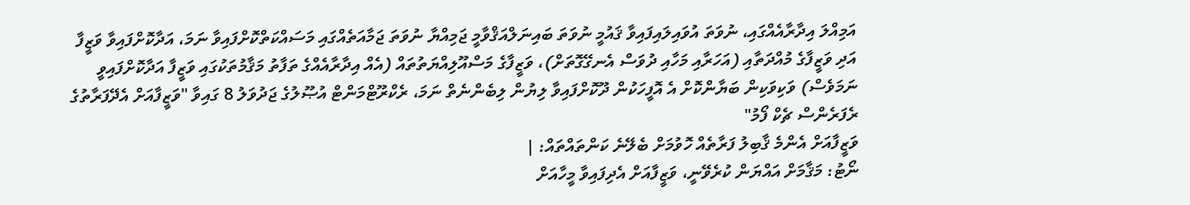އަމިއްލަ އިދާރާއެއްގައި، ނުވަތަ އުވައިލައިފައިވާ ޤައުމީ ނުވަތަ ބައިނަލްއަޤްވާމީ ޖަމިއްޔާ ނުވަތަ ޖަމާއަތެއްގައި މަސައްކަތްކޮށްފައިވާ ނަމަ، އަދާކޮށްފައިވާ ވަޒީފާ އަދި ވަޒީފާގެ މުއްދަތާއި (އަހަރާއި މަހާއި ދުވަސް އެނގޭގޮތަށް)، ވަޒީފާގެ މަސްއޫލިއްޔަތުތައް (އެއް އިދާރާއެއްގެ ތަފާތު މަޤާމުތަކުގައި ވަޒީފާ އަދާކޮށްފައިވީ ނަމަވެސް) ވަކިވަކިން ބަޔާންކޮށް އެ އޮފީހަކުން ދޫކޮށްފައިވާ ލިޔުން ލިބެންނެތް ނަމަ، ރެކްރޫޓްމަންޓް އުޞޫލުގެ ޖަދުވަލު 8 ގައިވާ "ވަޒީފާއަށް އެދޭފަރާތުގެ ރެފަރެންސް ޗެކް ފޯމު"
ވަޒީފާއަށް އެންމެ ޤާބިލު ފަރާތެއް ހޮވުމަށް ބެލޭނެ ކަންތައްތައް: |
ނޯޓު: މަޤާމަށް އައްޔަން ކުރެވޭނީ، ވަޒީފާއަށް އެދިފައިވާ މީހާއަށް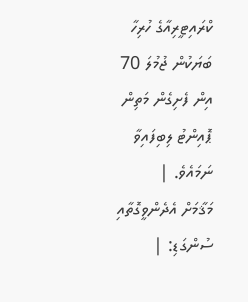ކްރައިޓީރިއާގެ ހުރިހާ ބަޔަކުން ޖުމުލަ 70 އިން ފެށިގެން މަތިން ޕޮއިންޓު ލިބިފައިވާ ނަމައެވެ. |
މަޤާމަށް އެދެންވީގޮތާއި ސުންގަޑި: |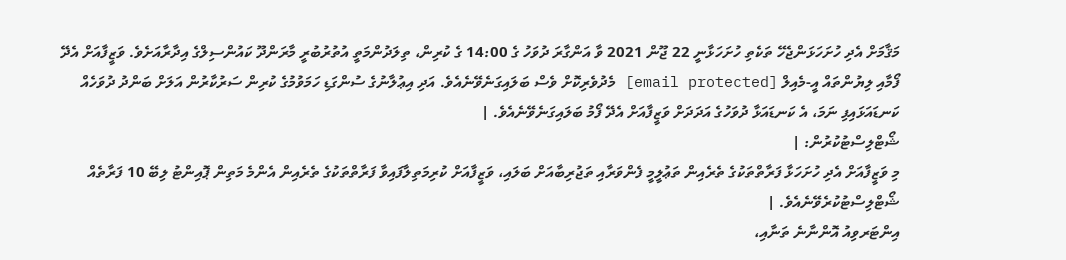މަޤާމަށް އެދި ހުށަހަޅަންޖެހޭ ތަކެތި ހުށަހަޅާނީ 22 ޖޫން 2021 ވާ އަންގާރަ ދުވަހު ގެ 14:00 ގެ ކުރިން، ތިލަދުންމަތީ އުތުރުބުރީ މާރަންދޫ ކައުންސިލްގެ އިދާރާއަށެވެ. ވަޒީފާއަށް އެދޭ ފޯމާއި ލިޔުންތައް އީ-މެއިލް [email protected] މެދުވެރިކޮށް ވެސް ބަލައިގަނެވޭނެއެވެ. އަދި އިޢުލާނުގެ ސުންގަޑި ހަމަވުމުގެ ކުރިން ސަރުކާރުން އަލަށް ބަންދު ދުވަހެއް ކަނޑައަޅައިފި ނަމަ، އެ ކަނޑައަޅާ ދުވަހުގެ އަދަދަށް ވަޒީފާއަށް އެދޭ ފޯމު ބަލައިގަނެވޭނެއެވެ. |
ޝޯޓްލިސްޓުކުރުން: |
މި ވަޒީފާއަށް އެދި ހުށަހަޅާ ފަރާތްތަކުގެ ތެރެއިން ތަޢުލީމީ ފެންވަރާއި ތަޖުރިބާއަށް ބަލައި، ވަޒީފާއަށް ކުރިމަތިލާފައިވާ ފަރާތްތަކުގެ ތެރެއިން އެންމެ މަތިން ޕޮއިންޓު ލިބޭ 10 ފަރާތެއް ޝޯޓްލިސްޓުކުރެވޭނެއެވެ. |
އިންޓަރވިއު އޮންނާނެ ތަނާއި،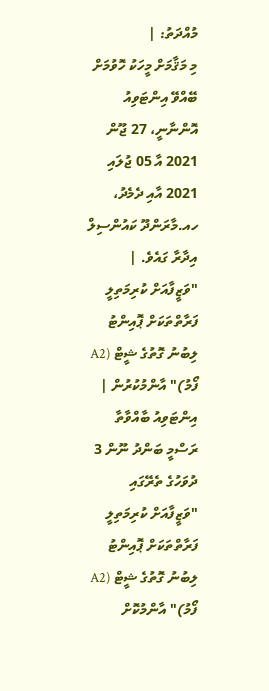މުއްދަތު: |
މި މަޤާމަށް މީހަކު ހޮވުމަށް ބޭއްވޭ އިންޓަވިއު އޮންނާނީ، 27 ޖޫން 2021 އާ 05 ޖުލައި 2021 އާއި ދެމެދު، ހއ.މާރަންދޫ ކައުންސިލް އިދާރާ ގައެވެ. |
"ވަޒީފާއަށް ކުރިމަތިލީ ފަރާތްތަކަށް ޕޮއިންޓު ލިބުނު ގޮތުގެ ޝީޓް (A2 ފޯމު)" އާންމުކުރުން |
އިންޓަވިއު ބާއްވާތާ ރަސްމީ ބަންދު ނޫން 3 ދުވަހުގެ ތެރޭގައި "ވަޒީފާއަށް ކުރިމަތިލީ ފަރާތްތަކަށް ޕޮއިންޓު ލިބުނު ގޮތުގެ ޝީޓް (A2 ފޯމު)" އާންމުކޮށް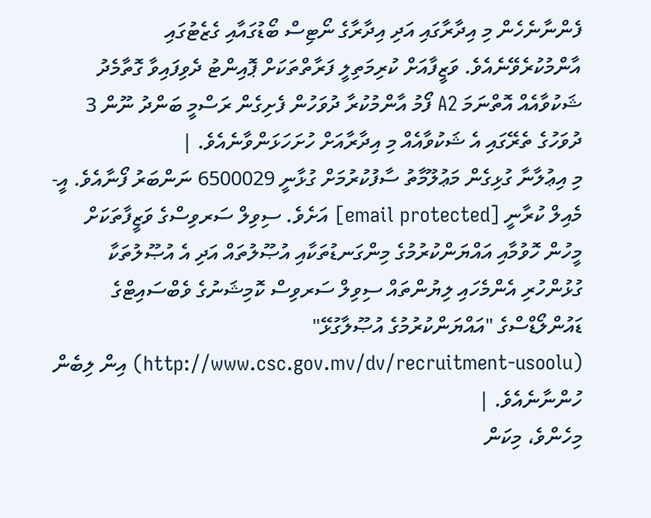ފެންނާނެހެން މި އިދާރާގައި އަދި އިދާރާގެ ނޯޓިސް ބޯޑުގައާއި ގެޒެޓުގައި އާންމުކުރެވޭނެއެވެ. ވަޒީފާއަށް ކުރިމަތިލީ ފަރާތްތަކަށް ޕޮއިންޓު ދެވިފައިވާ ގޮތާމެދު ޝަކުވާއެއް އޮތްނަމަ A2 ފޯމު އާންމުކުރާ ދުވަހުން ފެށިގެން ރަސްމީ ބަންދު ނޫން 3 ދުވަހުގެ ތެރޭގައި އެ ޝަކުވާއެއް މި އިދާރާއަށް ހުށަހަޅަންވާނެއެވެ. |
މި އިޢުލާނާ ގުޅިގެން މަޢުލޫމާތު ސާފުކުރުމަށް ގުޅާނީ 6500029 ނަންބަރު ފޯނާއެވެ. އީ-މެއިލް ކުރާނީ [email protected] އަށެވެ. ސިވިލް ސަރވިސްގެ ވަޒީފާތަކަށް މީހުން ހޮވުމާއި އައްޔަންކުރުމުގެ މިންގަނޑުތަކާއި އުޞޫލުތައް އަދި އެ އުޞޫލުތަކާ ގުޅުންހުރި އެންމެހައި ލިޔުންތައް ސިވިލް ސަރވިސް ކޮމިޝަނުގެ ވެބްސައިޓްގެ ޑައުންލޯޑްސްގެ "އައްޔަންކުރުމުގެ އުޞޫލާގުޅޭ" (http://www.csc.gov.mv/dv/recruitment-usoolu) އިން ލިބެން ހުންނާނެއެވެ. |
މިހެންވެ، މިކަން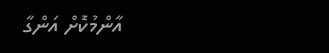އާންމުކޮށް އަންގާ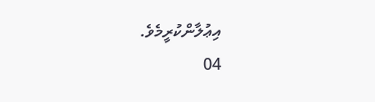އިޢުލާންކުރީމެވެ.
04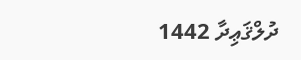ދުލްޤަޢިދާ 1442